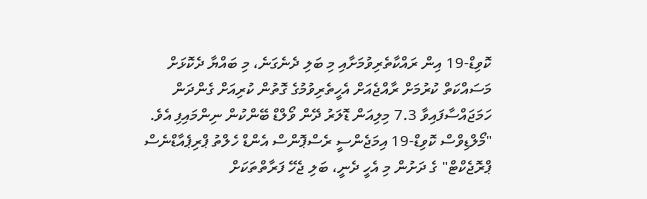ކޮވިޑް-19 އިން ރައްކާތެރިވުމަށާއި މި ބަލި ދެނެގަނެ، މި ބައްޔާ ދެކޮޅަށް މަސައްކަތް ކުރުމަށް ރާއްޖެއަށް އެހީތެރިވުމުގެ ގޮތުން ކުރިއަށް ގެންދަން ހަމަޖައްސާފައިވާ 7.3 މިލިއަން ޑޮލަރު ދޭން ވޯލްޑް ބޭންކުން ނިންމައިފި އެވެ.
"މޯލްޑިވްސް ކޮވިޑް-19 އިމަޖެންސީ ރެސްޕޮންސް އެންޑް ހެލްތު ޕްރިޕެއާޑްނެސް ޕްރޮޖެކްޓް" ގެ ދަށުން މި އެހީ ދެނީ، ބަލި ޖެހޭ ފަރާތްތަކަށް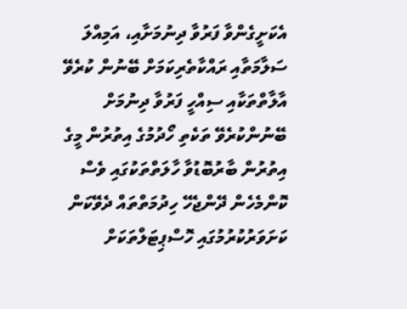އެކަށީގެންވާ ފަރުވާ ދިނުމަށާއި، އަމިއްލަ ސަލާމަތާއި ރައްކާތެރިކަމަށް ބޭނުން ކުރެވޭ އާލާތްތަކާއި ސިއްހީ ފަރުވާ ދިނުމަށް ބޭނުންކުރެވޭ ތަކެތި ހޯދުމުގެ އިތުރުން މީގެ އިތުރުން ބާރުބޮޑުވާ ހާލަތްތަކުގައި ވެސް ކޮންމެހެން ދޭންޖެހޭ ހިދުމަތްތައް ދެވޭކަން ކަށަވަރުކުރުމުގައި ހޮސްޕިޓަލްތަކަށް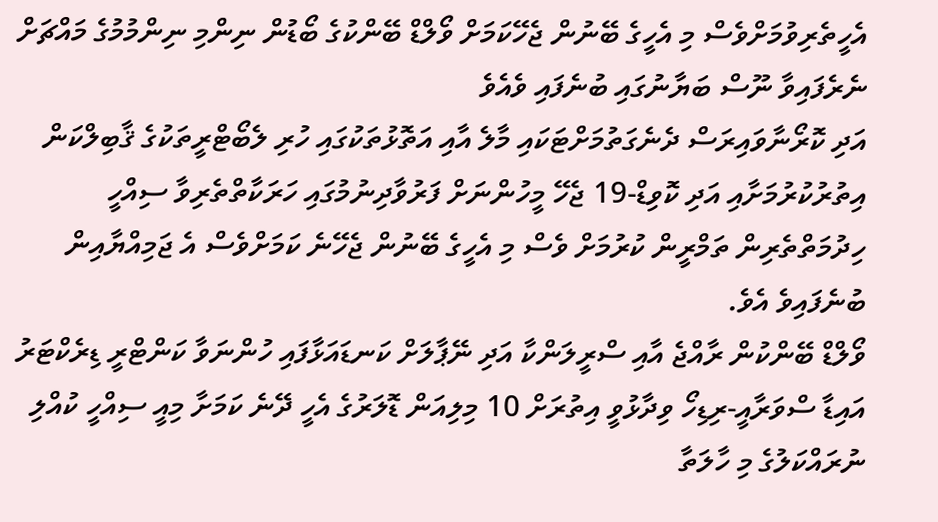އެހީތެރިވުމަށްވެސް މި އެހީގެ ބޭނުން ޖެހޭކަމަށް ވޯލްޑް ބޭންކުގެ ބޯޑުން ނިންމި ނިންމުމުގެ މައްޗަށް ނެރެފައިވާ ނޫސް ބަޔާނުގައި ބުނެފައި ވެއެވެ
އަދި ކޮރޯނާވައިރަސް ދެނެގަތުމަށްޓަކައި މާލެ އާއި އަތޮޅުތަކުގައި ހުރި ލެބޯޓްރީތަކުގެ ޤާބިލްކަން އިތުރުކުރުމަށާއި އަދި ކޮވިޑް-19 ޖެހޭ މީހުންނަށް ފަރުވާދިނުމުގައި ހަރަކާތްތެރިވާ ސިއްހީ ހިދުމަތްތެރިން ތަމްރީން ކުރުމަށް ވެސް މި އެހީގެ ބޭނުން ޖެހޭނެ ކަމަށްވެސް އެ ޖަމިއްޔާއިން ބުނެފައިވެ އެވެ.
ވޯލްޑް ބޭންކުން ރާއްޖެ އާއި ސްރީލަންކާ އަދި ނޭޕާލަށް ކަނޑައަޅާފައި ހުންނަވާ ކަންޓްރީ ޑިރެކްޓަރު އައިޑާ ސްވަރާއީ-ރިޑިހޯ ވިދާޅުވީ އިތުރަށް 10 މިލިއަން ޑޮލަރުގެ އެހީ ދޭނެ ކަމަށާ މިއީ ސިއްހީ ކުއްލި ނުރައްކަލުގެ މި ހާލަތާ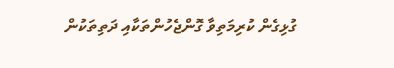ގުޅިގެން ކުރިމަތިވާ ގޮންޖެހުންތަކާއި ދަތިތަކުން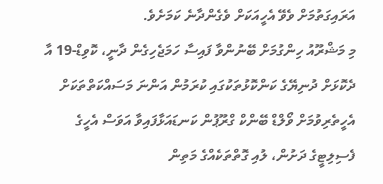އަރައިގަތުމަށް ވެވޭ އެހީއަކަށް ވެގެންދާނެ ކަމަށެވެ.
މި މަޝްރޫއު ހިންގުމަށް ބޭނުންވާ ފައިސާ ހަމަޖެހިގެން ދާނީ، ކޮވިޑް-19 އާ ދެކޮޅަށް ދުނިޔޭގެ ކަންކޮޅުތަކުގައި ކުރަމުން އަންނަ މަސައްކަތްތަކަށް އެހީތެރިވުމަށް ވޯލްޑް ބޭންކް ގްރޫޕުން ކަނޑައަޅާފައިވާ އަވަސް އެހީގެ ފެސިލިޓީގެ ދަށުން، ލުއި ގޮތްތަކެއްގެ މަތިން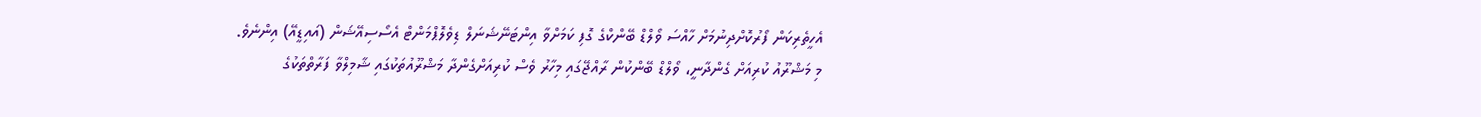އެހީތެރިކަން ފޯރުކޮށްދިނުމަށް ހާއްސަ ވޯލްޑް ބޭންކްގެ ގޮފި ކަމަށްވާ އިންޓަނޭޝަނަލް ޑިވެލޮޕްމަންޓް އެސޯސިއޭޝަން (އައިޑީއޭ) އިންނެވެ.
މި މަޝްރޫއު ކުރިއަށް ގެންދާނީ، ވޯލްޑް ބޭންކުން ރާއްޖޭގައި މިހާރު ވެސް ކުރިއަށްގެންދާ މަޝްރޫއުތަކުގައި ޝާމިލްވާ ފަރާތްތަކުގެ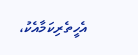އެހީތެރިކަމާއެކު،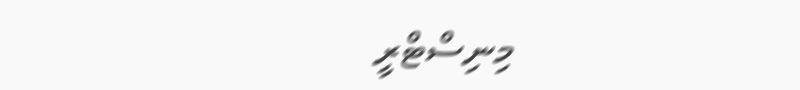މިނިސްޓްރީ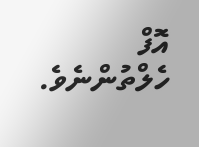އޮފް ހެލްތުންނެވެ.